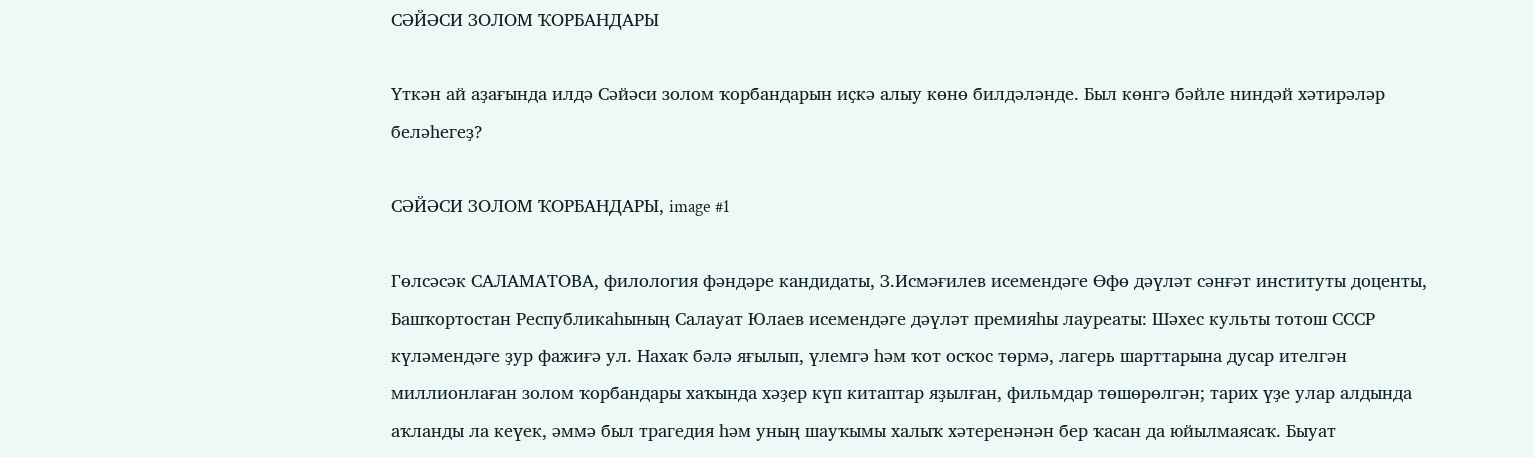СӘЙӘСИ ЗОЛОМ ҠОРБАНДАРЫ

Үткән ай аҙағында илдә Сәйәси золом ҡорбандарын иҫкә алыу көнө билдәләнде. Был көнгә бәйле ниндәй хәтирәләр беләһегеҙ?

СӘЙӘСИ ЗОЛОМ ҠОРБАНДАРЫ, image #1

Гөлсәсәк САЛАМАТОВА, филология фәндәре кандидаты, З.Исмәғилев исемендәге Өфө дәүләт сәнғәт институты доценты, Башҡортостан Республикаһының Салауат Юлаев исемендәге дәүләт премияһы лауреаты: Шәхес культы тотош СССР күләмендәге ҙур фажиғә ул. Нахаҡ бәлә яғылып, үлемгә һәм ҡот осҡос төрмә, лагерь шарттарына дусар ителгән миллионлаған золом ҡорбандары хаҡында хәҙер күп китаптар яҙылған, фильмдар төшөрөлгән; тарих үҙе улар алдында аҡланды ла кеүек, әммә был трагедия һәм уның шауҡымы халыҡ хәтеренәнән бер ҡасан да юйылмаясаҡ. Быуат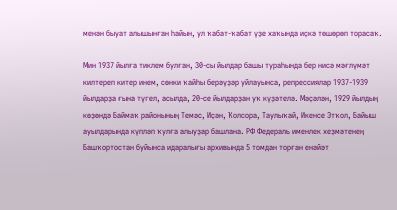менән быуат алышынған һайын, ул ҡабат-ҡабат үҙе хаҡында иҫкә төшөрөп торасаҡ.

Мин 1937 йылға тиклем булған, 30-сы йылдар башы тураһында бер нисә мәғлүмәт килтереп китер инем, сөнки ҡайһы берәүҙәр уйлауынса, репрессиялар 1937-1939 йылдарҙа ғына түгел, асылда, 20-се йылдарҙан уҡ күҙәтелә. Мәҫәлән, 1929 йылдың көҙөндә Баймаҡ районының Темәс, Иҫән, Ҡолсора, Таулыҡай, Икенсе Этҡол, Байыш ауылдарында күпләп ҡулға алыуҙар башлана. РФ Федераль именлек хеҙмәтенең Башҡортостан буйынса идаралығы архивында 5 томдан торған енәйәт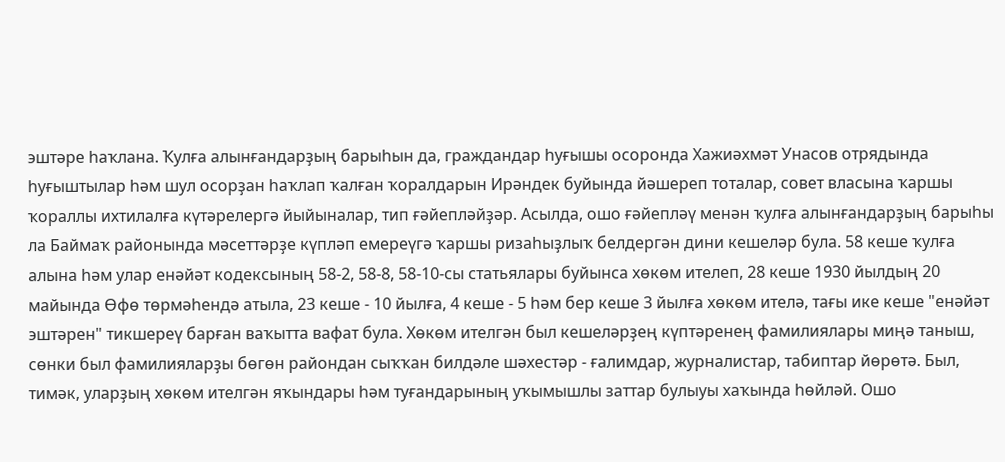эштәре һаҡлана. Ҡулға алынғандарҙың барыһын да, граждандар һуғышы осоронда Хажиәхмәт Унасов отрядында һуғыштылар һәм шул осорҙан һаҡлап ҡалған ҡоралдарын Ирәндек буйында йәшереп тоталар, совет власына ҡаршы ҡораллы ихтилалға күтәрелергә йыйыналар, тип ғәйепләйҙәр. Асылда, ошо ғәйепләү менән ҡулға алынғандарҙың барыһы ла Баймаҡ районында мәсеттәрҙе күпләп емереүгә ҡаршы ризаһыҙлыҡ белдергән дини кешеләр була. 58 кеше ҡулға алына һәм улар енәйәт кодексының 58-2, 58-8, 58-10-сы статьялары буйынса хөкөм ителеп, 28 кеше 1930 йылдың 20 майында Өфө төрмәһендә атыла, 23 кеше - 10 йылға, 4 кеше - 5 һәм бер кеше 3 йылға хөкөм ителә, тағы ике кеше "енәйәт эштәрен" тикшереү барған ваҡытта вафат була. Хөкөм ителгән был кешеләрҙең күптәренең фамилиялары миңә таныш, сөнки был фамилияларҙы бөгөн райондан сыҡҡан билдәле шәхестәр - ғалимдар, журналистар, табиптар йөрөтә. Был, тимәк, уларҙың хөкөм ителгән яҡындары һәм туғандарының уҡымышлы заттар булыуы хаҡында һөйләй. Ошо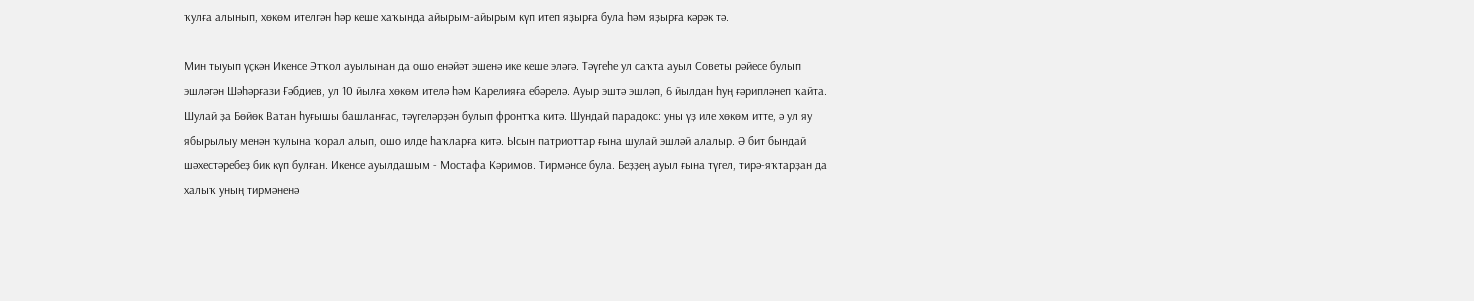ҡулға алынып, хөкөм ителгән һәр кеше хаҡында айырым-айырым күп итеп яҙырға була һәм яҙырға кәрәк тә.

Мин тыуып үҫкән Икенсе Этҡол ауылынан да ошо енәйәт эшенә ике кеше эләгә. Тәүгеһе ул саҡта ауыл Советы рәйесе булып эшләгән Шәһәрғази Ғәбдиев, ул 10 йылға хөкөм ителә һәм Карелияға ебәрелә. Ауыр эштә эшләп, 6 йылдан һуң ғәрипләнеп ҡайта. Шулай ҙа Бөйөк Ватан һуғышы башланғас, тәүгеләрҙән булып фронтҡа китә. Шундай парадокс: уны үҙ иле хөкөм итте, ә ул яу ябырылыу менән ҡулына ҡорал алып, ошо илде һаҡларға китә. Ысын патриоттар ғына шулай эшләй алалыр. Ә бит бындай шәхестәребеҙ бик күп булған. Икенсе ауылдашым - Мостафа Кәримов. Тирмәнсе була. Беҙҙең ауыл ғына түгел, тирә-яҡтарҙан да халыҡ уның тирмәненә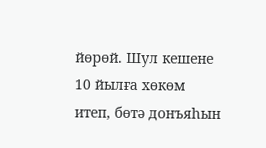йөрөй. Шул кешене 10 йылға хөкөм итеп, бөтә донъяһын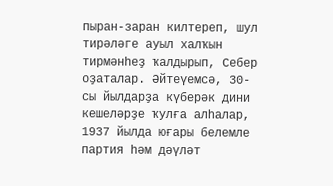пыран-заран килтереп, шул тирәләге ауыл халҡын тирмәнһеҙ ҡалдырып, Себер оҙаталар. Әйтеүемсә, 30-сы йылдарҙа күберәк дини кешеләрҙе ҡулға алһалар, 1937 йылда юғары белемле партия һәм дәүләт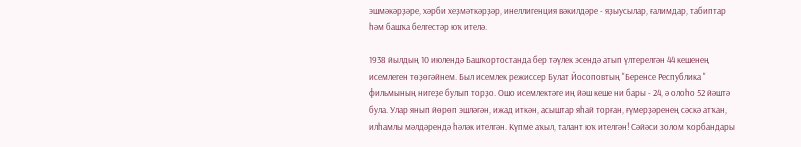эшмәкәрҙәре, хәрби хеҙмәткәрҙәр, инеллигенция вәкилдәре - яҙыусылар, ғалимдар, табиптар һәм башҡа белгестәр юҡ ителә.

1938 йылдың 10 июлендә Башҡортостанда бер тәүлек эсендә атып үлтерелгән 44 кешенең исемлеген төҙөгәйнем. Был исемлек режиссер Булат Йосоповтың "Беренсе Республика " фильмының нигеҙе булып торҙо. Ошо исемлектәге иң йәш кеше ни бары - 24, ә олоһо 52 йәштә була. Улар янып йөрөп эшләгән, ижад иткән, асыштар яһай торған, ғүмерҙәренең сәскә атҡан, илһамлы мәлдәрендә һәләк ителгән. Күпме аҡыл, талант юҡ ителгән! Сәйәси золом ҡорбандары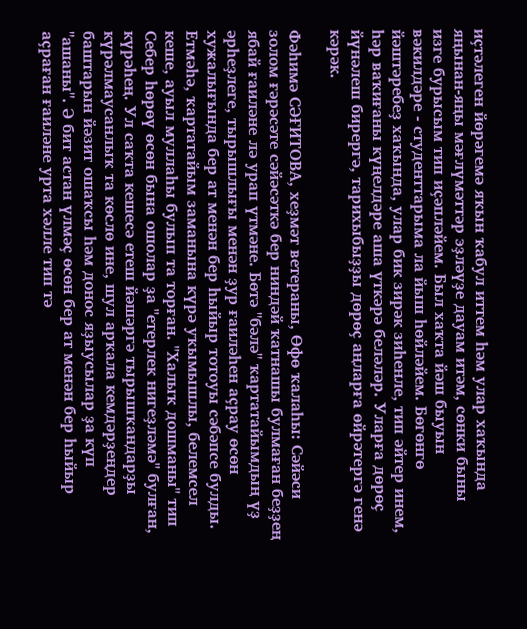иҫтәлеген йөрәгемә яҡын ҡабул иттем һәм улар хаҡында яңынан-яңы мәғлүмәттәр эҙләүҙе дауам итәм, сөнки быны изге бурысым тип иҫәпләйем. Был хаҡта йәш быуын вәкилдәре - студенттарыма ла йыш һөйләйем. Бөгөнгө йәштәребеҙ хаҡында, улар бик зирәк зиһенле, тип әйтер инем, һәр ваҡиғаны күңелдәре аша үткәрә беләләр. Уларға дөрөҫ йүнәлеш бирергә, тарихыбыҙҙы дөрөҫ аңларға өйрәтергә генә кәрәк.

Фәһимә СӘҒИТОВА, хеҙмәт ветераны, Өфө ҡалаһы: Сәйәси золом ғәрәсәте сәйәсәткә бер ниндәй ҡатнашы булмаған беҙҙең ябай ғаиләне лә урап үтмәне. Бөтә "бәлә" ҡартатайымдың үҙ әрһеҙлеге, тырышлығы менән ҙур ғаиләһен аҫрау өсөн хужалығында бер ат менән бер һыйыр тотоуы сәбәпсе булды. Етмәһә, ҡартатайым заманына күрә уҡымышлы, белемсел кеше, ауыл муллаһы булып та торған. "Халыҡ дошманы" тип Себер һөрөү өсөн бына ошолар ҙа "етерлек нигеҙләмә" булған, күрәһең. Ул саҡта кешесә етеш йәшәргә тырышҡандарҙы күрәлмаусанлыҡ та көслө ине, шул арҡала кемдәрҙеңдер баштарын йәзит ошаҡсы һәм донос яҙыусылар ҙа күп "ашаны". Ә бит астан үлмәҫ өсөн бер ат менән бер һыйыр аҫраған ғаиләне урта хәлле тип тә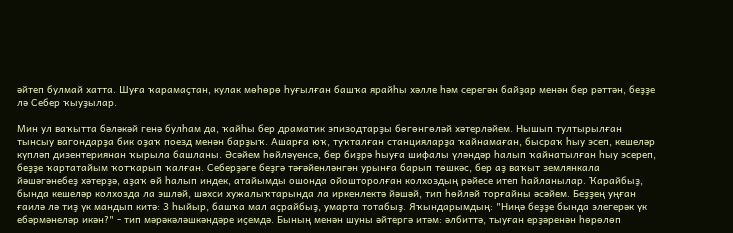әйтеп булмай хатта. Шуға ҡарамаҫтан, кулак мөһөрө һуғылған башҡа ярайһы хәлле һәм серегән байҙар менән бер рәттән, беҙҙе лә Себер ҡыуҙылар.

Мин ул ваҡытта бәләкәй генә булһам да, ҡайһы бер драматик эпизодтарҙы бөгөнгөләй хәтерләйем. Нышып тултырылған тынсыу вагондарҙа бик оҙаҡ поезд менән барҙыҡ. Ашарға юҡ, туҡталған станцияларҙа ҡайнамаған, бысраҡ һыу эсеп, кешеләр күпләп дизентериянан ҡырыла башланы. Әсәйем һөйләүенсә, бер биҙрә һыуға шифалы үләндәр һалып ҡайнатылған һыу эсереп, беҙҙе ҡартатайым ҡотҡарып ҡалған. Себерҙәге беҙгә тәғәйенләнгән урынға барып төшкәс, бер аҙ ваҡыт землянкала йәшәгәнебеҙ хәтерҙә, аҙаҡ өй һалып индек, атайымды ошонда ойошторолған колхоздың рәйесе итеп һайланылар. Ҡарайбыҙ, бында кешеләр колхозда ла эшләй, шәхси хужалыҡтарында ла иркенлектә йәшәй, тип һөйләй торғайны әсәйем. Беҙҙең уңған ғаилә лә тиҙ үк мандып китә: 3 һыйыр, башҡа мал аҫрайбыҙ, умарта тотабыҙ. Яҡындарымдың: "Ниңә беҙҙе бында элегерәк үк ебәрмәнеләр икән?" - тип мәрәкәләшкәндәре иҫемдә. Бының менән шуны әйтергә итәм: әлбиттә, тыуған ерҙәренән һөрөлөп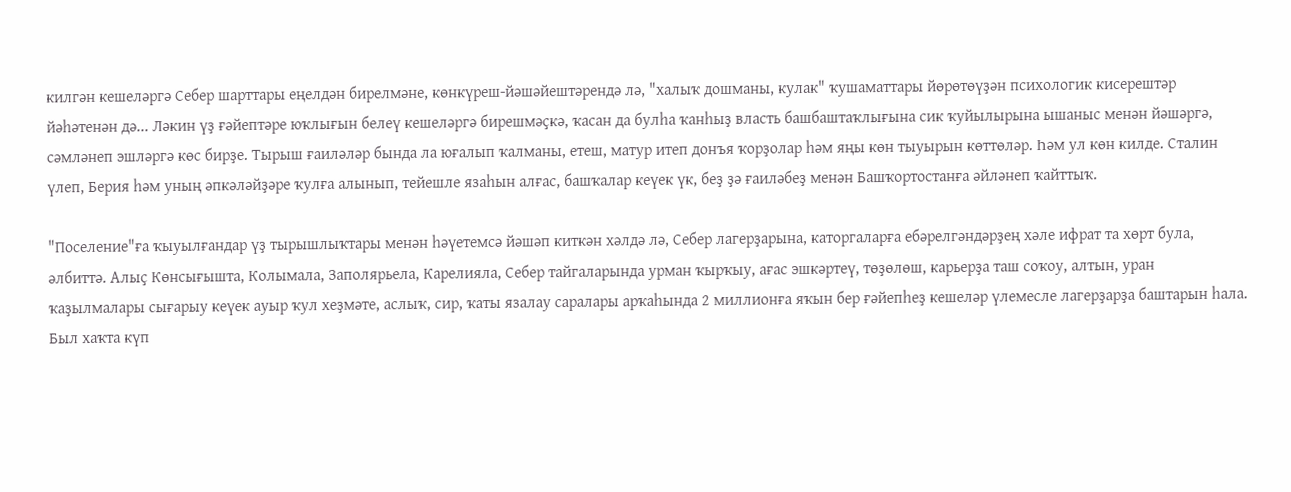килгән кешеләргә Себер шарттары еңелдән бирелмәне, көнкүреш-йәшәйештәрендә лә, "халыҡ дошманы, кулак" ҡушаматтары йөрөтөүҙән психологик кисерештәр йәһәтенән дә... Ләкин үҙ ғәйептәре юҡлығын белеү кешеләргә бирешмәҫкә, ҡасан да булһа ҡанһыҙ власть башбаштаҡлығына сик ҡуйылырына ышаныс менән йәшәргә, сәмләнеп эшләргә көс бирҙе. Тырыш ғаиләләр бында ла юғалып ҡалманы, етеш, матур итеп донъя ҡорҙолар һәм яңы көн тыуырын көттөләр. Һәм ул көн килде. Сталин үлеп, Берия һәм уның әпкәләйҙәре ҡулға алынып, тейешле язаһын алғас, башҡалар кеүек үк, беҙ ҙә ғаиләбеҙ менән Башҡортостанға әйләнеп ҡайттыҡ.

"Поселение"ға ҡыуылғандар үҙ тырышлыҡтары менән һәүетемсә йәшәп киткән хәлдә лә, Себер лагерҙарына, каторгаларға ебәрелгәндәрҙең хәле ифрат та хөрт була, әлбиттә. Алыҫ Көнсығышта, Колымала, Заполярьела, Карелияла, Себер тайгаларында урман ҡырҡыу, ағас эшкәртеү, төҙөлөш, карьерҙа таш соҡоу, алтын, уран ҡаҙылмалары сығарыу кеүек ауыр ҡул хеҙмәте, аслыҡ, сир, ҡаты язалау саралары арҡаһында 2 миллионға яҡын бер ғәйепһеҙ кешеләр үлемесле лагерҙарҙа баштарын һала. Был хаҡта күп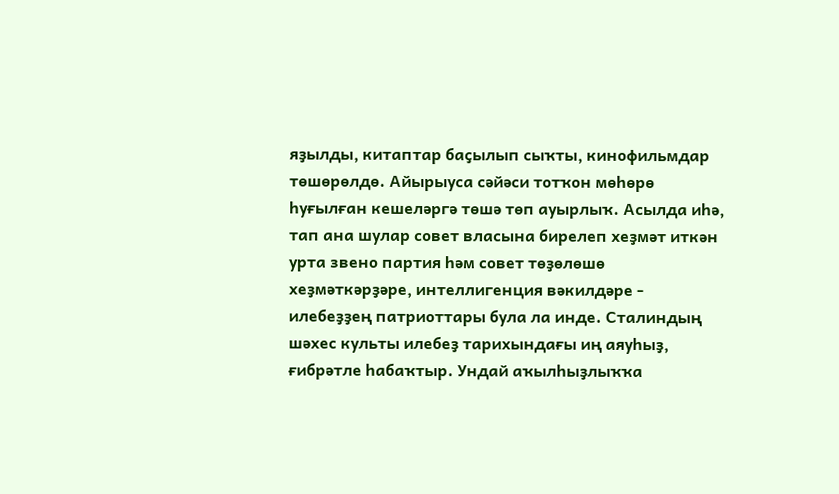яҙылды, китаптар баҫылып сыҡты, кинофильмдар төшөрөлдө. Айырыуса сәйәси тотҡон мөһөрө һуғылған кешеләргә төшә төп ауырлыҡ. Асылда иһә, тап ана шулар совет власына бирелеп хеҙмәт иткән урта звено партия һәм совет төҙөлөшө хеҙмәткәрҙәре, интеллигенция вәкилдәре - илебеҙҙең патриоттары була ла инде. Сталиндың шәхес культы илебеҙ тарихындағы иң аяуһыҙ, ғибрәтле һабаҡтыр. Ундай аҡылһыҙлыҡҡа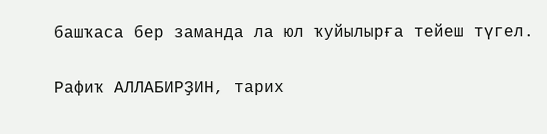башҡаса бер заманда ла юл ҡуйылырға тейеш түгел.

Рафиҡ АЛЛАБИРҘИН, тарих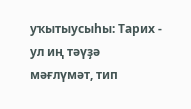уҡытыусыһы: Тарих - ул иң тәүҙә мәғлүмәт, тип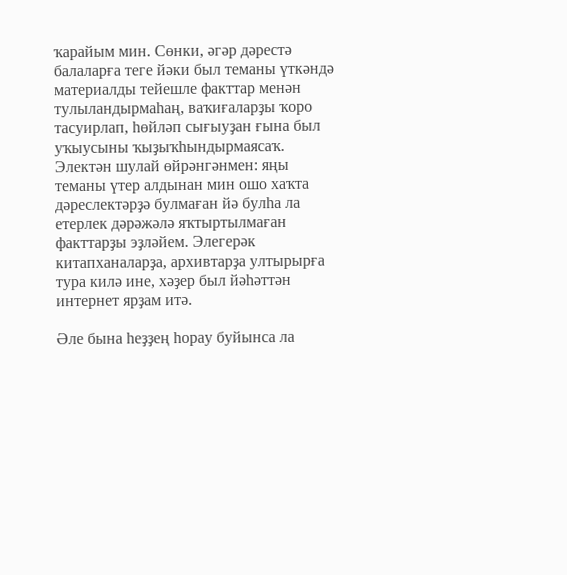ҡарайым мин. Сөнки, әгәр дәрестә балаларға теге йәки был теманы үткәндә материалды тейешле факттар менән тулыландырмаһаң, ваҡиғаларҙы ҡоро тасуирлап, һөйләп сығыуҙан ғына был уҡыусыны ҡыҙыҡһындырмаясаҡ. Электән шулай өйрәнгәнмен: яңы теманы үтер алдынан мин ошо хаҡта дәреслектәрҙә булмаған йә булһа ла етерлек дәрәжәлә яҡтыртылмаған факттарҙы эҙләйем. Элегерәк китапханаларҙа, архивтарҙа ултырырға тура килә ине, хәҙер был йәһәттән интернет ярҙам итә.

Әле бына һеҙҙең һорау буйынса ла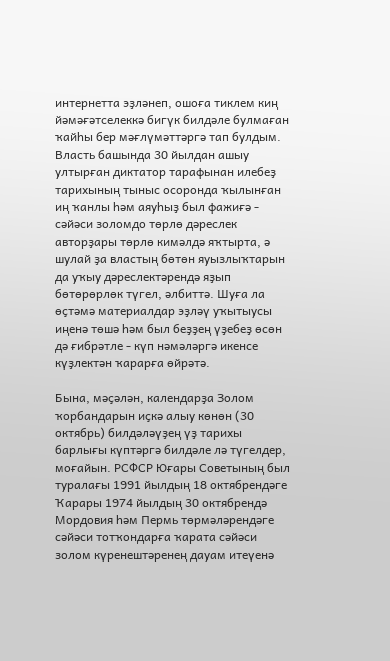интернетта эҙләнеп, ошоға тиклем киң йәмәғәтселеккә бигүк билдәле булмаған ҡайһы бер мәғлүмәттәргә тап булдым. Власть башында 30 йылдан ашыу ултырған диктатор тарафынан илебеҙ тарихының тыныс осоронда ҡылынған иң ҡанлы һәм аяуһыҙ был фажиғә - сәйәси золомдо төрлө дәреслек авторҙары төрлө кимәлдә яҡтырта, ә шулай ҙа властың бөтөн яуызлыҡтарын да уҡыу дәреслектәрендә яҙып бөтөрөрлөк түгел, әлбиттә. Шуға ла өҫтәмә материалдар эҙләү уҡытыусы иңенә төшә һәм был беҙҙең үҙебеҙ өсөн дә ғибрәтле - күп нәмәләргә икенсе күҙлектән ҡарарға өйрәтә.

Бына, мәҫәлән, календарҙа Золом ҡорбандарын иҫкә алыу көнөн (30 октябрь) билдәләүҙең үҙ тарихы барлығы күптәргә билдәле лә түгелдер, моғайын. РСФСР Юғары Советының был туралағы 1991 йылдың 18 октябрендәге Ҡарары 1974 йылдың 30 октябрендә Мордовия һәм Пермь төрмәләрендәге сәйәси тотҡондарға ҡарата сәйәси золом күренештәренең дауам итеүенә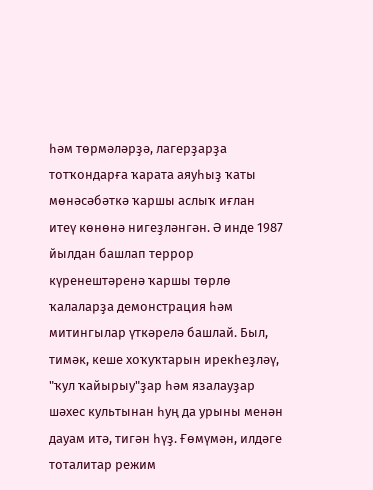һәм төрмәләрҙә, лагерҙарҙа тотҡондарға ҡарата аяуһыҙ ҡаты мөнәсәбәткә ҡаршы аслыҡ иғлан итеү көнөнә нигеҙләнгән. Ә инде 1987 йылдан башлап террор күренештәренә ҡаршы төрлө ҡалаларҙа демонстрация һәм митингылар үткәрелә башлай. Был, тимәк, кеше хоҡуҡтарын ирекһеҙләү, "ҡул ҡайырыу"ҙар һәм язалауҙар шәхес культынан һуң да урыны менән дауам итә, тигән һүҙ. Ғөмүмән, илдәге тоталитар режим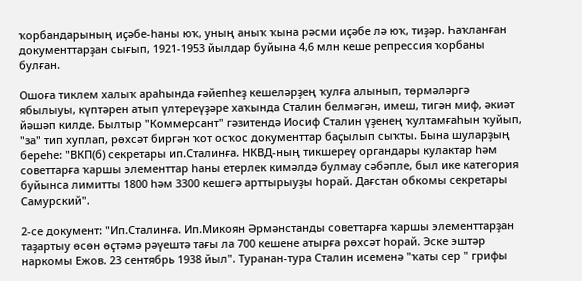ҡорбандарының иҫәбе-һаны юҡ, уның аныҡ ҡына рәсми иҫәбе лә юҡ, тиҙәр. Һаҡланған документтарҙан сығып, 1921-1953 йылдар буйына 4,6 млн кеше репрессия ҡорбаны булған.

Ошоға тиклем халыҡ араһында ғәйепһеҙ кешеләрҙең ҡулға алынып, төрмәләргә ябылыуы, күптәрен атып үлтереүҙәре хаҡында Сталин белмәгән, имеш, тигән миф, әкиәт йәшәп килде. Былтыр "Коммерсант" гәзитендә Иосиф Сталин үҙенең ҡултамғаһын ҡуйып, "за" тип хуплап, рөхсәт биргән ҡот осҡос документтар баҫылып сыҡты. Бына шуларҙың береһе: "ВКП(б) секретары ип.Сталинға. НКВД-ның тикшереү органдары кулактар һәм советтарға ҡаршы элементтар һаны етерлек кимәлдә булмау сәбәпле, был ике категория буйынса лимитты 1800 һәм 3300 кешегә арттырыуҙы һорай. Дағстан обкомы секретары Самурский".

2-се документ: "Ип.Сталинға. Ип.Микоян Әрмәнстанды советтарға ҡаршы элементтарҙан таҙартыу өсөн өҫтәмә рәүештә тағы ла 700 кешене атырға рөхсәт һорай. Эске эштәр наркомы Ежов. 23 сентябрь 1938 йыл". Туранан-тура Сталин исеменә "ҡаты сер " грифы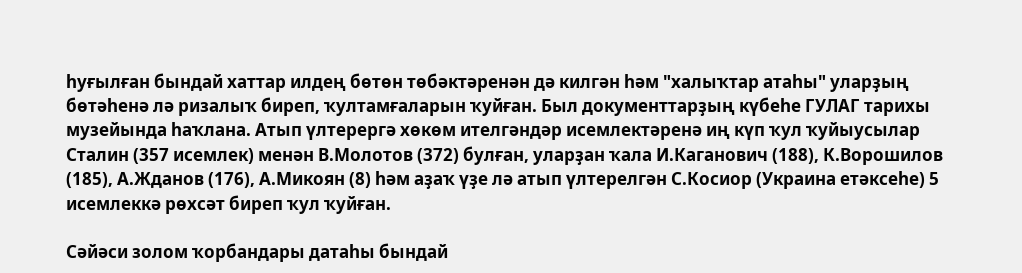һуғылған бындай хаттар илдең бөтөн төбәктәренән дә килгән һәм "халыҡтар атаһы" уларҙың бөтәһенә лә ризалыҡ биреп, ҡултамғаларын ҡуйған. Был документтарҙың күбеһе ГУЛАГ тарихы музейында һаҡлана. Атып үлтерергә хөкөм ителгәндәр исемлектәренә иң күп ҡул ҡуйыусылар Сталин (357 исемлек) менән В.Молотов (372) булған, уларҙан ҡала И.Каганович (188), К.Ворошилов (185), А.Жданов (176), А.Микоян (8) һәм аҙаҡ үҙе лә атып үлтерелгән С.Косиор (Украина етәксеһе) 5 исемлеккә рөхсәт биреп ҡул ҡуйған.

Сәйәси золом ҡорбандары датаһы бындай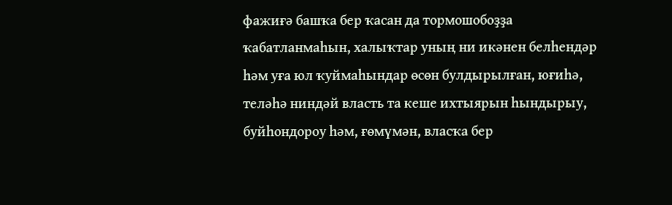фажиғә башҡа бер ҡасан да тормошобоҙҙа ҡабатланмаһын, халыҡтар уның ни икәнен белһендәр һәм уға юл ҡуймаһындар өсөн булдырылған, юғиһә, теләһә ниндәй власть та кеше ихтыярын һындырыу, буйһондороу һәм, ғөмүмән, власҡа бер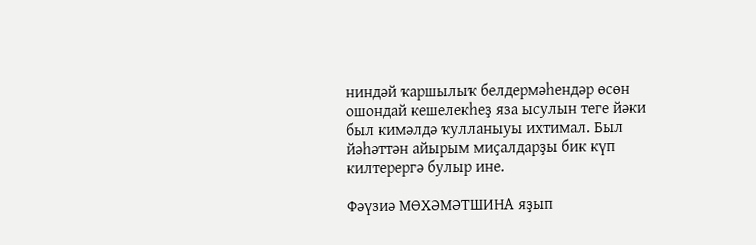ниндәй ҡаршылыҡ белдермәһендәр өсөн ошондай кешелекһеҙ яза ысулын теге йәки был кимәлдә ҡулланыуы ихтимал. Был йәһәттән айырым миҫалдарҙы бик күп килтерергә булыр ине.

Фәүзиә МӨХӘМӘТШИНА яҙып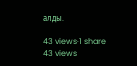алды.

43 views·1 share
43 views